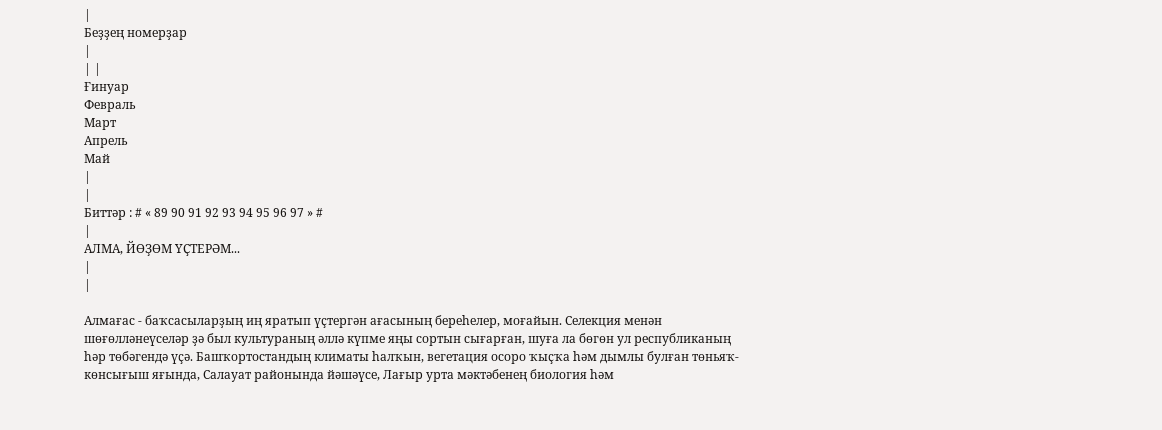|
Беҙҙең номерҙар
|
| |
Ғинуар
Февраль
Март
Апрель
Май
|
|
Биттәр : # « 89 90 91 92 93 94 95 96 97 » #
|
АЛМА, ЙӨҘӨМ ҮҪТЕРӘМ...
|
|

Алмағас - баҡсасыларҙың иң яратып үҫтергән ағасының береһелер, моғайын. Селекция менән шөғөлләнеүселәр ҙә был культураның әллә күпме яңы сортын сығарған, шуға ла бөгөн ул республиканың һәр төбәгендә үҫә. Башҡортостандың климаты һалҡын, вегетация осоро ҡыҫҡа һәм дымлы булған төньяҡ-көнсығыш яғында, Салауат районында йәшәүсе, Лағыр урта мәктәбенең биология һәм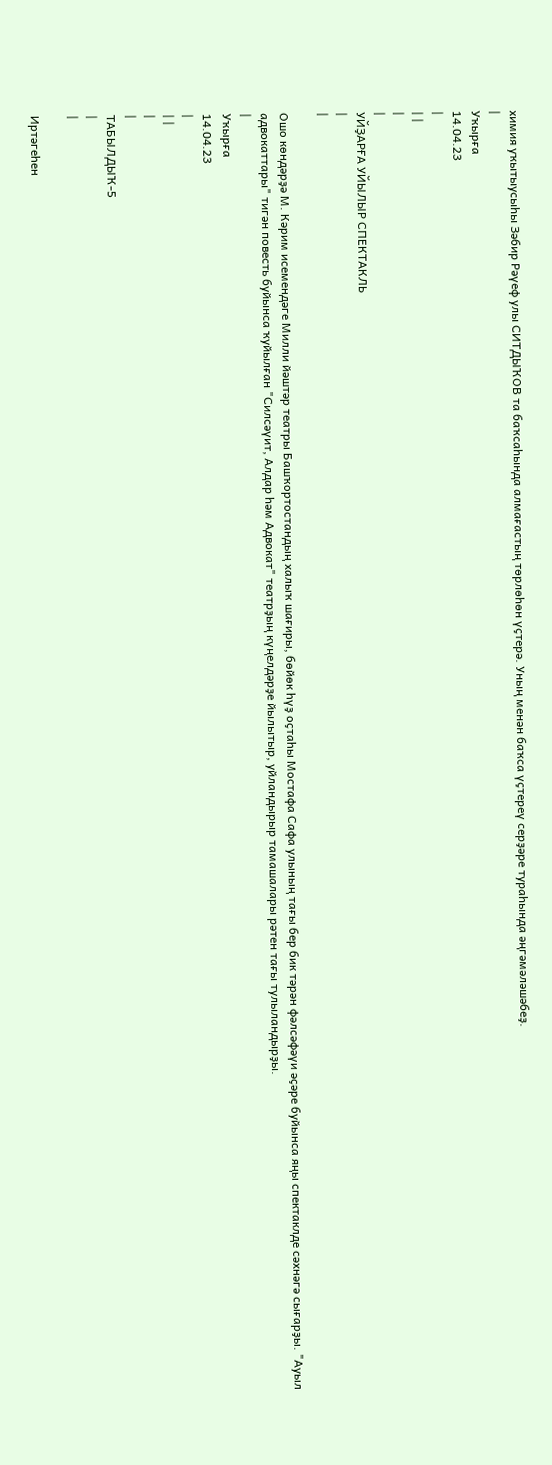химия уҡытыусыһы Зәбир Рәүеф улы СИТДЫҠОВ та баҡсаһында алмағастың төрлөһөн үҫтерә. Уның менән баҡса үҫтереү серҙәре тураһында әңгәмәләшәбеҙ.
|
Уҡырға
14.04.23
|
| |
|
|
УЙҘАРҒА УЙЫЛЫР СПЕКТАКЛЬ
|
|

Ошо көндәрҙә М. Кәрим исемендәге Милли йәштәр театры Башҡортостандың халыҡ шағиры, бөйөк һүҙ оҫтаһы Мостафа Сафа улының тағы бер бик тәрән фәлсәфәүи әҫәре буйынса яңы спектаклде сәхнәгә сығарҙы. "Ауыл адвокаттары" тигән повесть буйынса ҡуйылған "Силсәүит, Алдар һәм Адвокат" театрҙың күңелдәрҙе йылытыр, уйландырыр тамашалары рәтен тағы тулыландырҙы.
|
Уҡырға
14.04.23
|
| |
|
|
ТАБЫЛДЫҠ-5
|
|

Иртәгеһен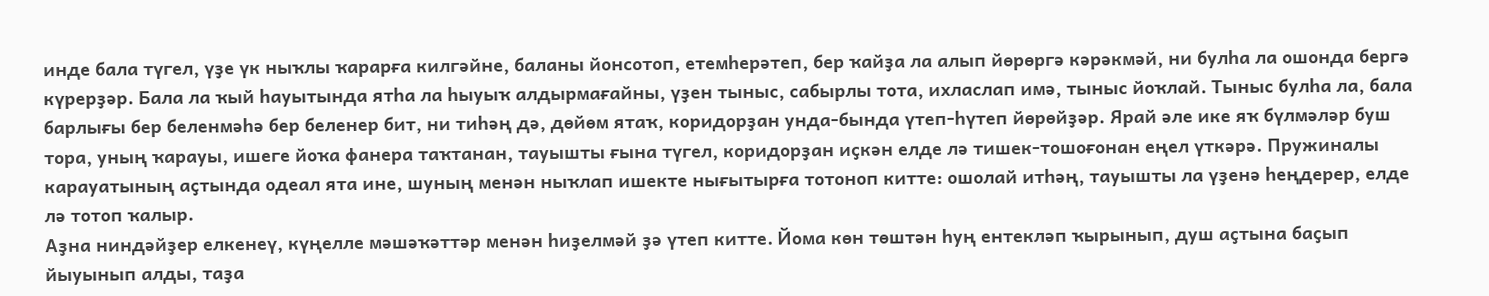инде бала түгел, үҙе үк ныҡлы ҡарарға килгәйне, баланы йонсотоп, етемһерәтеп, бер ҡайҙа ла алып йөрөргә кәрәкмәй, ни булһа ла ошонда бергә күрерҙәр. Бала ла ҡый һауытында ятһа ла һыуыҡ алдырмағайны, үҙен тыныс, сабырлы тота, ихласлап имә, тыныс йоҡлай. Тыныс булһа ла, бала барлығы бер беленмәһә бер беленер бит, ни тиһәң дә, дөйөм ятаҡ, коридорҙан унда-бында үтеп-һүтеп йөрөйҙәр. Ярай әле ике яҡ бүлмәләр буш тора, уның ҡарауы, ишеге йоҡа фанера таҡтанан, тауышты ғына түгел, коридорҙан иҫкән елде лә тишек-тошоғонан еңел үткәрә. Пружиналы карауатының аҫтында одеал ята ине, шуның менән ныҡлап ишекте нығытырға тотоноп китте: ошолай итһәң, тауышты ла үҙенә һеңдерер, елде лә тотоп ҡалыр.
Аҙна ниндәйҙер елкенеү, күңелле мәшәҡәттәр менән һиҙелмәй ҙә үтеп китте. Йома көн төштән һуң ентекләп ҡырынып, душ аҫтына баҫып йыуынып алды, таҙа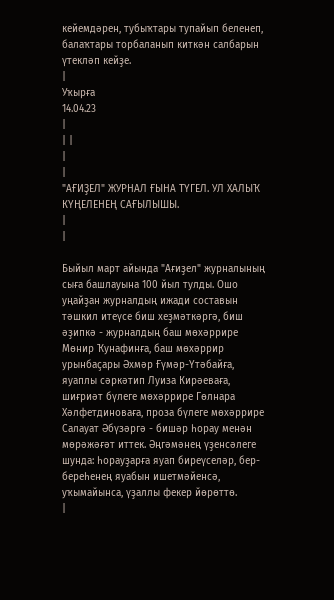кейемдәрен, тубыҡтары тупайып беленеп, балаҡтары торбаланып киткән салбарын үтекләп кейҙе.
|
Уҡырға
14.04.23
|
| |
|
|
"АҒИҘЕЛ" ЖУРНАЛ ҒЫНА ТҮГЕЛ. УЛ ХАЛЫҠ КҮҢЕЛЕНЕҢ САҒЫЛЫШЫ.
|
|

Быйыл март айында "Ағиҙел" журналының сыға башлауына 100 йыл тулды. Ошо уңайҙан журналдың ижади составын тәшкил итеүсе биш хеҙмәткәргә, биш әҙипкә - журналдың баш мөхәррире Мөнир Ҡунафинға, баш мөхәррир урынбаҫары Әхмәр Ғүмәр-Үтәбайға, яуаплы сәркәтип Луиза Кирәеваға, шиғриәт бүлеге мөхәррире Гөлнара Хәлфетдиноваға, проза бүлеге мөхәррире Салауат Әбүзәргә - бишәр һорау менән мөрәжәғәт иттек. Әңгәмәнең үҙенсәлеге шунда: һорауҙарға яуап биреүселәр, бер-береһенең яуабын ишетмәйенсә, уҡымайынса, үҙаллы фекер йөрөттө.
|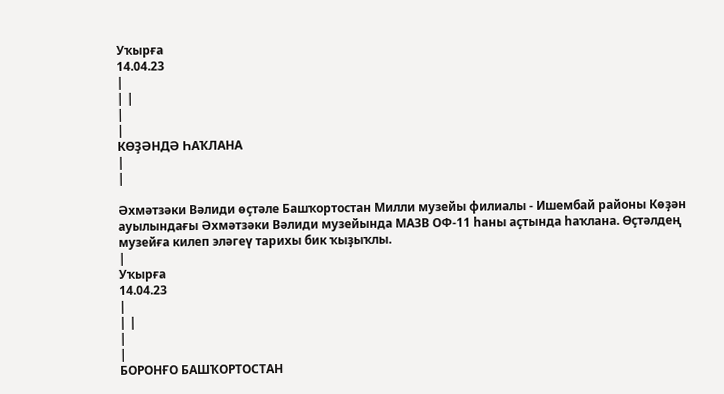Уҡырға
14.04.23
|
| |
|
|
КӨҘӘНДӘ ҺАҠЛАНА
|
|

Әхмәтзәки Вәлиди өҫтәле Башҡортостан Милли музейы филиалы - Ишембай районы Көҙән ауылындағы Әхмәтзәки Вәлиди музейында МАЗВ ОФ-11 һаны аҫтында һаҡлана. Өҫтәлдең музейға килеп эләгеү тарихы бик ҡыҙыҡлы.
|
Уҡырға
14.04.23
|
| |
|
|
БОРОНҒО БАШҠОРТОСТАН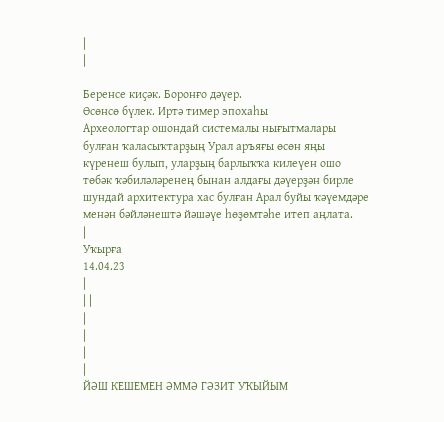|
|

Беренсе киҫәк. Боронғо дәүер.
Өсөнсө бүлек. Иртә тимер эпохаһы
Археологтар ошондай системалы нығытмалары булған ҡаласыҡтарҙың Урал аръяғы өсөн яңы күренеш булып, уларҙың барлыҡҡа килеүен ошо төбәк ҡәбиләләренең бынан алдағы дәүерҙән бирле шундай архитектура хас булған Арал буйы ҡәүемдәре менән бәйләнештә йәшәүе һөҙөмтәһе итеп аңлата.
|
Уҡырға
14.04.23
|
| |
|
|
|
|
ЙӘШ КЕШЕМЕН ӘММӘ ГӘЗИТ УҠЫЙЫМ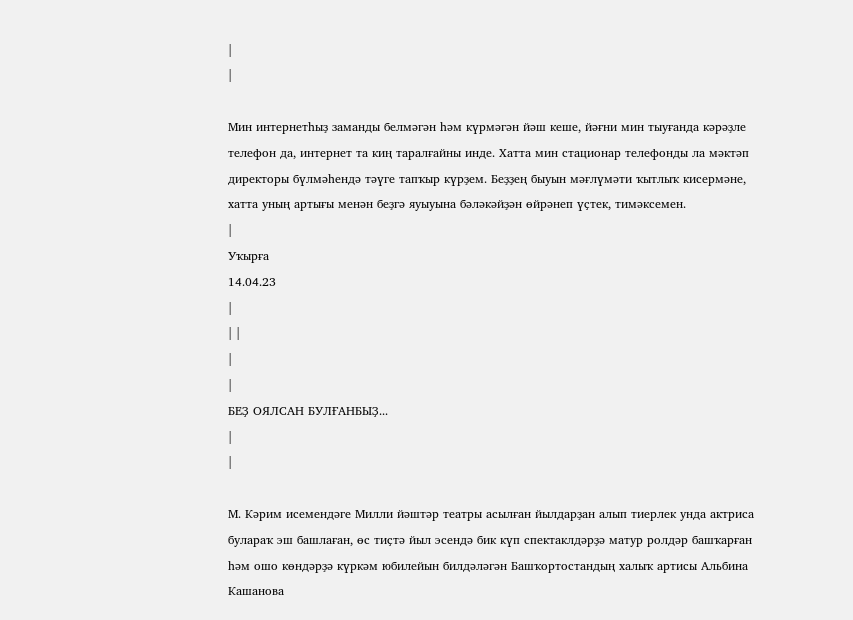|
|

Мин интернетһыҙ заманды белмәгән һәм күрмәгән йәш кеше, йәғни мин тыуғанда кәрәҙле телефон да, интернет та киң таралғайны инде. Хатта мин стационар телефонды ла мәктәп директоры бүлмәһендә тәүге тапҡыр күрҙем. Беҙҙең быуын мәғлүмәти ҡытлыҡ кисермәне, хатта уның артығы менән беҙгә яуыуына бәләкәйҙән өйрәнеп үҫтек, тимәксемен.
|
Уҡырға
14.04.23
|
| |
|
|
БЕҘ ОЯЛСАН БУЛҒАНБЫҘ...
|
|

М. Кәрим исемендәге Милли йәштәр театры асылған йылдарҙан алып тиерлек унда актриса булараҡ эш башлаған, өс тиҫтә йыл эсендә бик күп спектаклдәрҙә матур ролдәр башҡарған һәм ошо көндәрҙә күркәм юбилейын билдәләгән Башҡортостандың халыҡ артисы Альбина Кашанова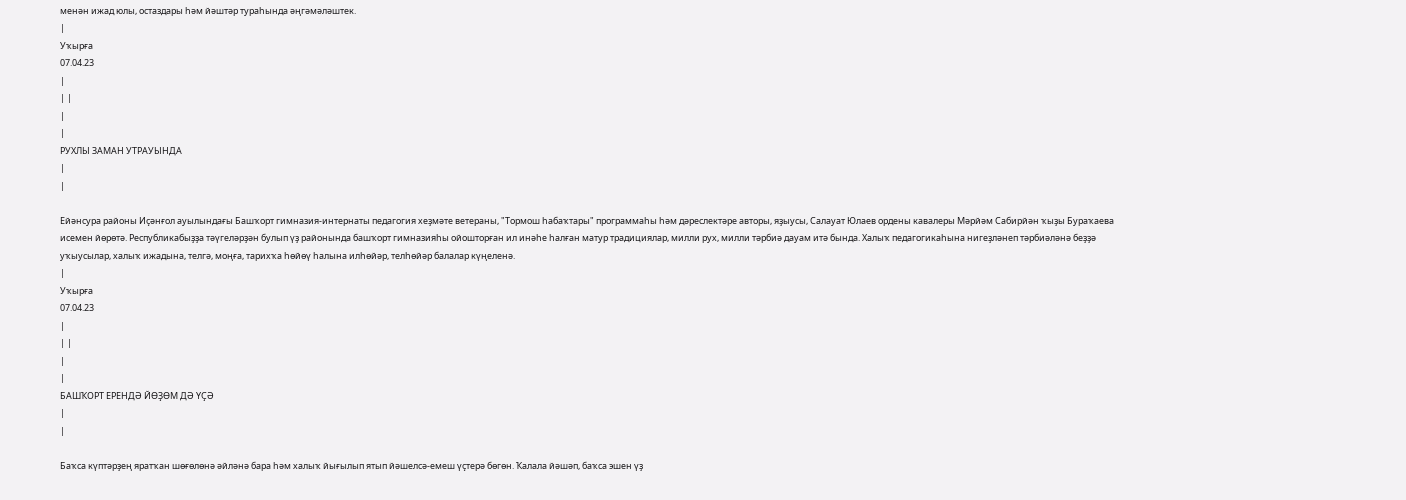менән ижад юлы, остаздары һәм йәштәр тураһында әңгәмәләштек.
|
Уҡырға
07.04.23
|
| |
|
|
РУХЛЫ ЗАМАН УТРАУЫНДА
|
|

Ейәнсура районы Иҫәнғол ауылындағы Башҡорт гимназия-интернаты педагогия хеҙмәте ветераны, "Тормош һабаҡтары" программаһы һәм дәреслектәре авторы, яҙыусы, Салауат Юлаев ордены кавалеры Мәрйәм Сабирйән ҡыҙы Бураҡаева исемен йөрөтә. Республикабыҙҙа тәүгеләрҙән булып үҙ районында башҡорт гимназияһы ойошторған ил инәһе һалған матур традициялар, милли рух, милли тәрбиә дауам итә бында. Халыҡ педагогикаһына нигеҙләнеп тәрбиәләнә беҙҙә уҡыусылар, халыҡ ижадына, телгә, моңға, тарихҡа һөйөү һалына илһөйәр, телһөйәр балалар күңеленә.
|
Уҡырға
07.04.23
|
| |
|
|
БАШҠОРТ ЕРЕНДӘ ЙӨҘӨМ ДӘ ҮҪӘ
|
|

Баҡса күптәрҙең яратҡан шөғөлөнә әйләнә бара һәм халыҡ йығылып ятып йәшелсә-емеш үҫтерә бөгөн. Ҡалала йәшәп, баҡса эшен үҙ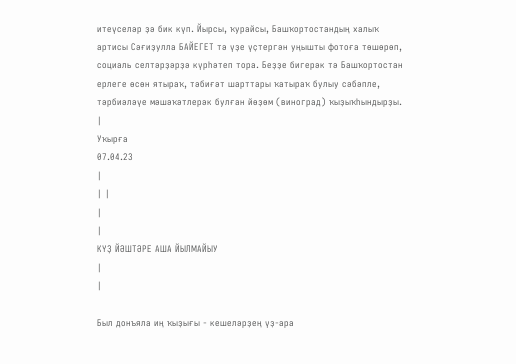итеүселәр ҙә бик күп. Йырсы, ҡурайсы, Башҡортостандың халыҡ артисы Сәғиҙулла БАЙЕГЕТ тә үҙе үҫтергән уңышты фотоға төшөрөп, социаль селтәрҙәрҙә күрһәтеп тора. Беҙҙе бигерәк тә Башҡортостан ерлеге өсөн ятыраҡ, тәбиғәт шарттары ҡатыраҡ булыу сәбәпле, тәрбиәләүе мәшәҡәтлерәк булған йөҙөм (виноград) ҡыҙыҡһындырҙы.
|
Уҡырға
07.04.23
|
| |
|
|
КҮҘ ЙӘШТӘРЕ АША ЙЫЛМАЙЫУ
|
|

Был донъяла иң ҡыҙығы - кешеләрҙең үҙ-ара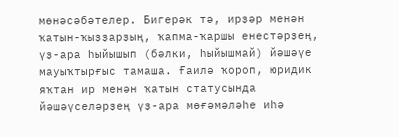мөнәсәбәтелер. Бигерәк тә, ирҙәр менән ҡатын-ҡыҙҙарҙың, ҡапма-ҡаршы енестәрҙең, үҙ-ара һыйышып (бәлки, һыйышмай) йәшәүе мауыҡтырғыс тамаша. Ғаилә ҡороп, юридик яҡтан ир менән ҡатын статусында йәшәүселәрҙең үҙ-ара мөғәмәләһе иһә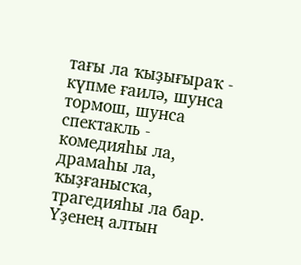тағы ла ҡыҙығыраҡ - күпме ғаилә, шунса тормош, шунса спектакль - комедияһы ла, драмаһы ла, ҡыҙғанысҡа, трагедияһы ла бар. Үҙенең алтын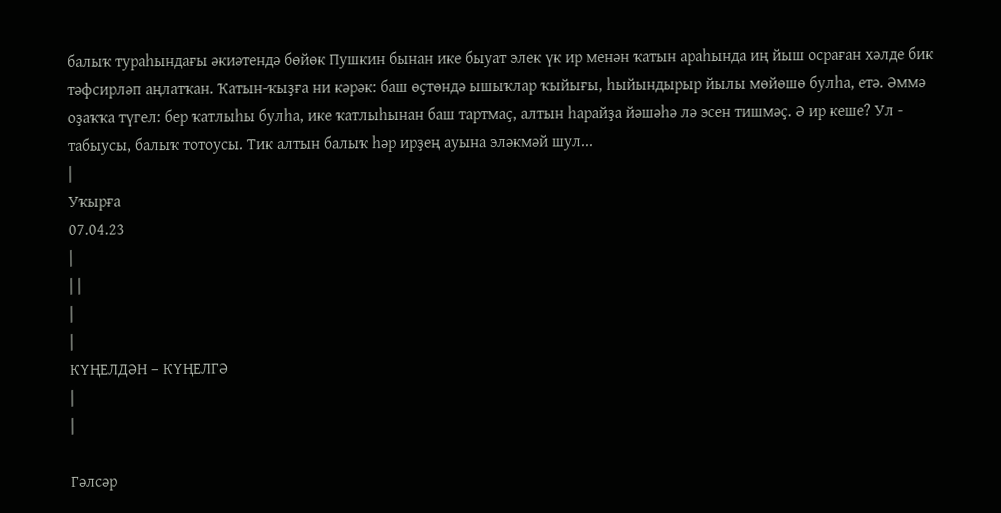балыҡ тураһындағы әкиәтендә бөйөк Пушкин бынан ике быуат элек үк ир менән ҡатын араһында иң йыш осраған хәлде бик тәфсирләп аңлатҡан. Ҡатын-ҡыҙға ни кәрәк: баш өҫтөндә ышыҡлар ҡыйығы, һыйындырыр йылы мөйөшө булһа, етә. Әммә оҙаҡҡа түгел: бер ҡатлыһы булһа, ике ҡатлыһынан баш тартмаҫ, алтын һарайҙа йәшәһә лә эсен тишмәҫ. Ә ир кеше? Ул - табыусы, балыҡ тотоусы. Тик алтын балыҡ һәр ирҙең ауына эләкмәй шул...
|
Уҡырға
07.04.23
|
| |
|
|
КҮҢЕЛДӘН – КҮҢЕЛГӘ
|
|

Гәлсәр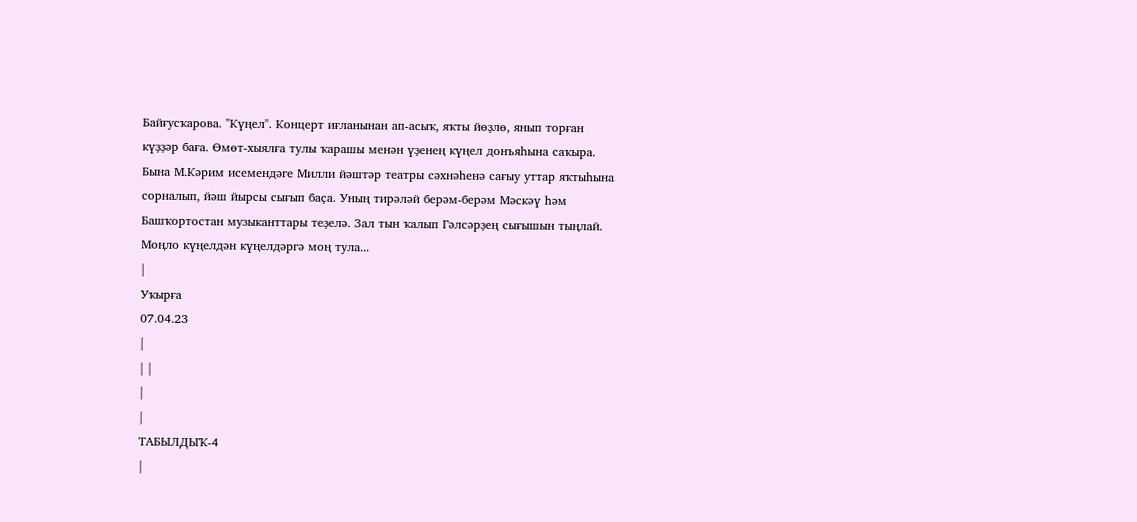Байғусҡарова. "Күңел". Концерт иғланынан ап-асыҡ, яҡты йөҙлө, янып торған күҙҙәр баға. Өмөт-хыялға тулы ҡарашы менән үҙенең күңел донъяһына саҡыра.
Бына М.Кәрим исемендәге Милли йәштәр театры сәхнәһенә сағыу уттар яҡтыһына сорналып, йәш йырсы сығып баҫа. Уның тирәләй берәм-берәм Мәскәү һәм Башҡортостан музыканттары теҙелә. Зал тын ҡалып Гәлсәрҙең сығышын тыңлай. Моңло күңелдән күңелдәргә моң тула...
|
Уҡырға
07.04.23
|
| |
|
|
ТАБЫЛДЫҠ-4
|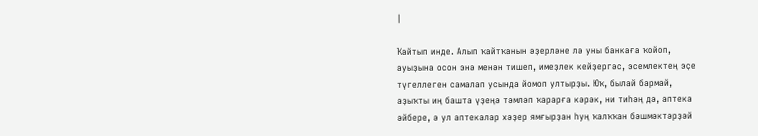|

Ҡайтып инде. Алып ҡайтҡанын әҙерләне лә уны банкаға ҡойоп, ауыҙына осон энә менән тишеп, имеҙлек кейҙергәс, эсемлектең эҫе түгеллеген самалап усында йомоп ултырҙы. Юҡ, былай бармай, аҙыҡты иң башта үҙеңә тәмләп ҡарарға кәрәк, ни тиһәң дә, аптека әйбере, ә ул аптекалар хәҙер ямғырҙан һуң ҡалҡҡан бәшмәктәрҙәй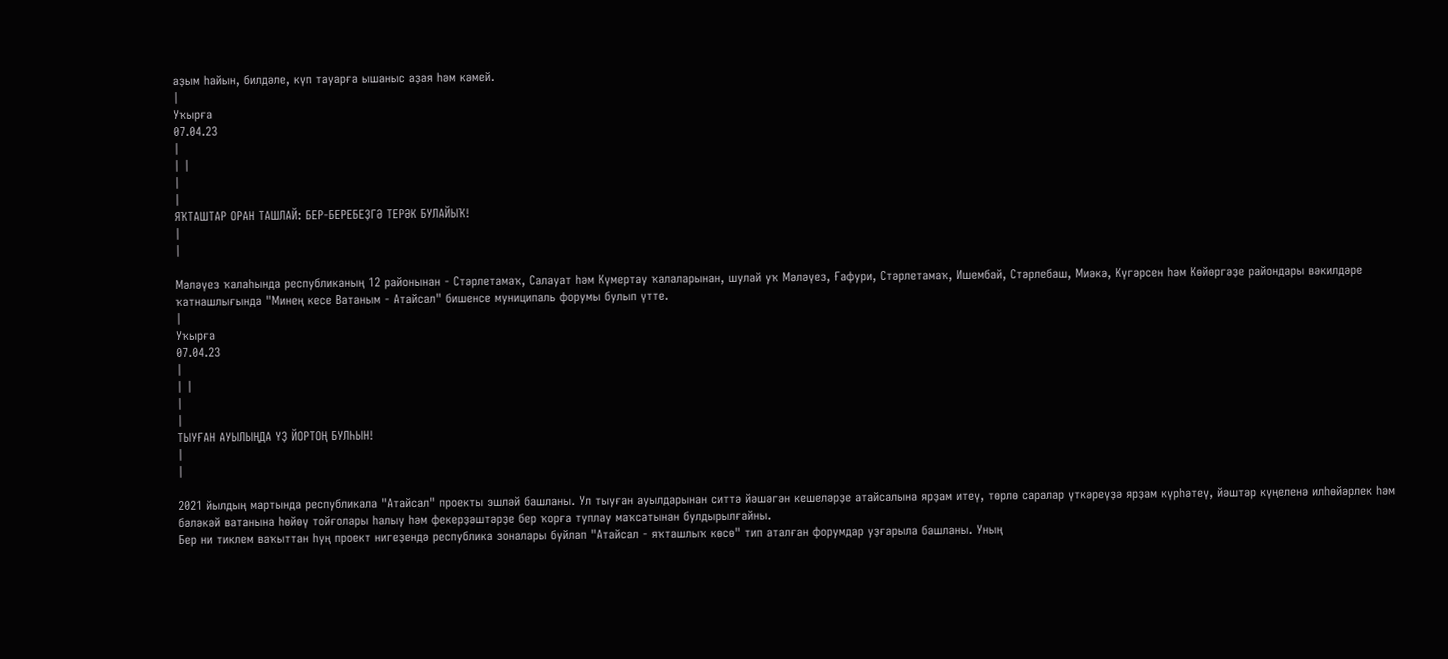аҙым һайын, билдәле, күп тауарға ышаныс аҙая һәм кәмей.
|
Уҡырға
07.04.23
|
| |
|
|
ЯҠТАШТАР ОРАН ТАШЛАЙ: БЕР-БЕРЕБЕҘГӘ ТЕРӘК БУЛАЙЫҠ!
|
|

Мәләүез ҡалаһында республиканың 12 районынан - Стәрлетамаҡ, Салауат һәм Күмертау ҡалаларынан, шулай уҡ Мәләүез, Ғафури, Стәрлетамаҡ, Ишембай, Стәрлебаш, Миәкә, Күгәрсен һәм Көйөргәҙе райондары вәкилдәре ҡатнашлығында "Минең кесе Ватаным - Атайсал" бишенсе муниципаль форумы булып үтте.
|
Уҡырға
07.04.23
|
| |
|
|
ТЫУҒАН АУЫЛЫҢДА ҮҘ ЙОРТОҢ БУЛҺЫН!
|
|

2021 йылдың мартында республикала "Атайсал" проекты эшләй башланы. Ул тыуған ауылдарынан ситтә йәшәгән кешеләрҙе атайсалына ярҙам итеү, төрлө саралар үткәреүҙә ярҙам күрһәтеү, йәштәр күңеленә илһөйәрлек һәм бәләкәй ватанына һөйөү тойғолары һалыу һәм фекерҙәштәрҙе бер ҡорға туплау маҡсатынан булдырылғайны.
Бер ни тиклем ваҡыттан һуң проект нигеҙендә республика зоналары буйлап "Атайсал - яҡташлыҡ көсө" тип аталған форумдар уҙғарыла башланы. Уның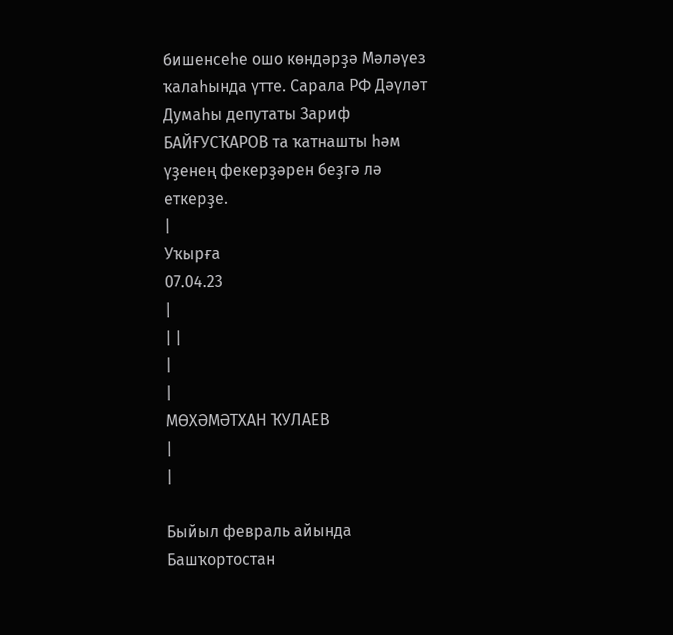бишенсеһе ошо көндәрҙә Мәләүез ҡалаһында үтте. Сарала РФ Дәүләт Думаһы депутаты Зариф БАЙҒУСҠАРОВ та ҡатнашты һәм үҙенең фекерҙәрен беҙгә лә еткерҙе.
|
Уҡырға
07.04.23
|
| |
|
|
МӨХӘМӘТХАН ҠУЛАЕВ
|
|

Быйыл февраль айында Башҡортостан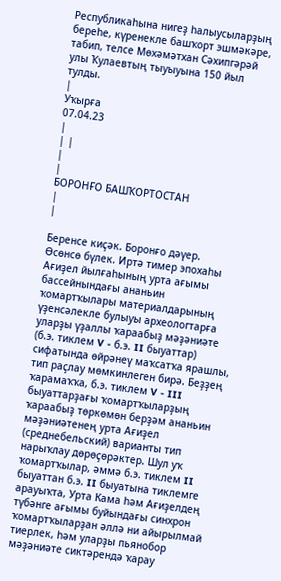Республикаһына нигеҙ һалыусыларҙың береһе, күренекле башҡорт эшмәкәре, табип, телсе Мөхәмәтхан Сәхипгәрәй улы Ҡулаевтың тыуыуына 150 йыл тулды.
|
Уҡырға
07.04.23
|
| |
|
|
БОРОНҒО БАШҠОРТОСТАН
|
|

Беренсе киҫәк. Боронғо дәүер.
Өсөнсө бүлек. Иртә тимер эпохаһы
Ағиҙел йылғаһының урта ағымы бассейнындағы ананьин ҡомартҡылары материалдарының үҙенсәлекле булыуы археологтарға уларҙы үҙаллы ҡараабыҙ мәҙәниәте (б.э. тиклем V - б.э. II быуаттар) сифатында өйрәнеү маҡсатҡа ярашлы, тип раҫлау мөмкинлеген бирә. Беҙҙең ҡарамаҡҡа, б.э. тиклем V - III быуаттарҙағы ҡомартҡыларҙың ҡараабыҙ төркөмөн берҙәм ананьин мәҙәниәтенең урта Ағиҙел (среднебельский) варианты тип нарыҡлау дөрөҫөрәктер. Шул уҡ ҡомартҡылар, әммә б.э. тиклем II быуаттан б.э. II быуатына тиклемге арауыҡта, Урта Кама һәм Ағиҙелдең түбәнге ағымы буйындағы синхрон ҡомартҡыларҙан әллә ни айырылмай тиерлек, һәм уларҙы пьянобор мәҙәниәте сиктәрендә ҡарау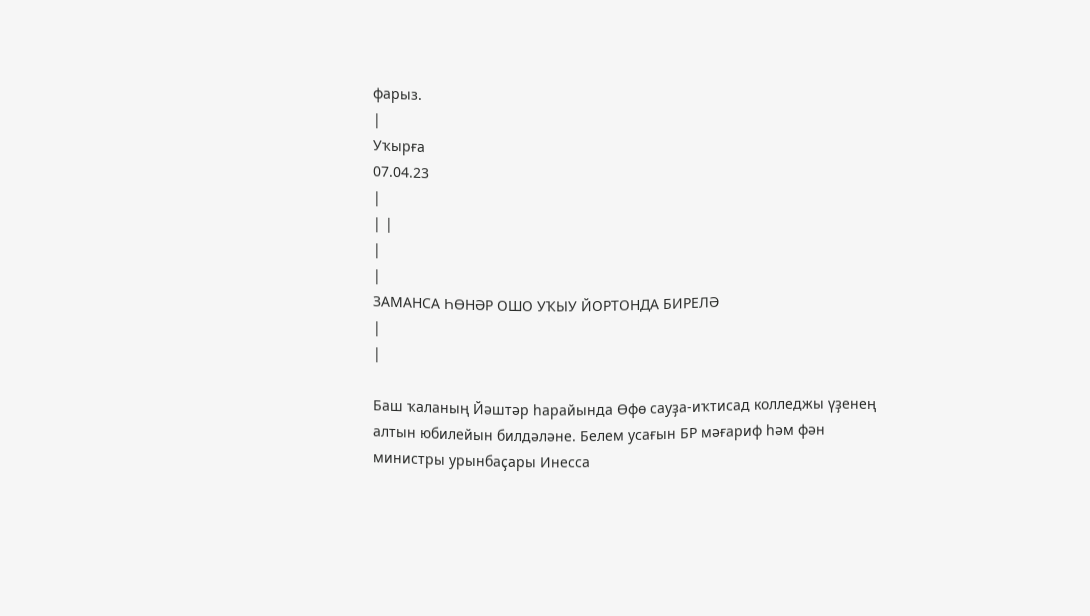фарыз.
|
Уҡырға
07.04.23
|
| |
|
|
ЗАМАНСА ҺӨНӘР ОШО УҠЫУ ЙОРТОНДА БИРЕЛӘ
|
|

Баш ҡаланың Йәштәр һарайында Өфө сауҙа-иҡтисад колледжы үҙенең алтын юбилейын билдәләне. Белем усағын БР мәғариф һәм фән министры урынбаҫары Инесса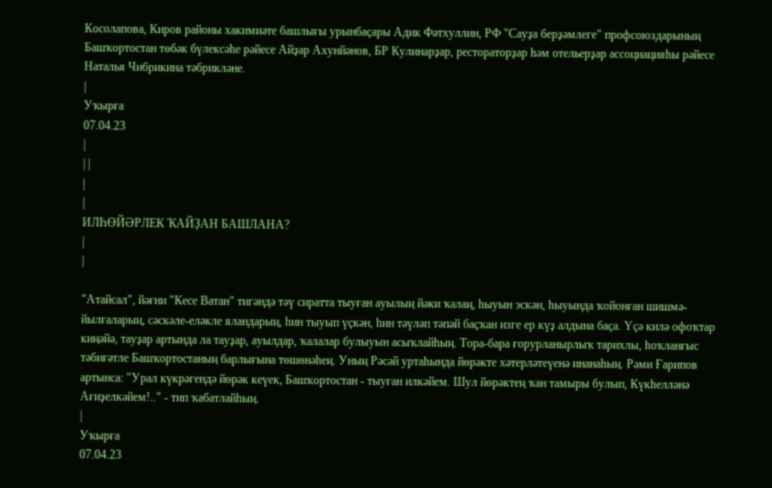Косолапова, Киров районы хакимиәте башлығы урынбаҫары Адик Фәтхуллин, РФ "Сауҙа берҙәмлеге" профсоюздарының Башҡортостан төбәк бүлексәһе рәйесе Айҙар Ахунйәнов, БР Кулинарҙар, рестораторҙар һәм отельерҙар ассоциацияһы рәйесе Наталья Чибрикина тәбрикләне.
|
Уҡырға
07.04.23
|
| |
|
|
ИЛҺӨЙӘРЛЕК ҠАЙҘАН БАШЛАНА?
|
|

"Атайсал", йәғни "Кесе Ватан" тигәндә тәү сиратта тыуған ауылың йәки ҡалаң, һыуын эскән, һыуында ҡойонған шишмә-йылғаларың, сәскәле-еләкле яландарың, һин тыуып үҫкән, һин тәүләп тәпәй баҫҡан изге ер күҙ алдына баҫа. Үҫә килә офоҡтар киңәйә, тауҙар артында ла тауҙар, ауылдар, ҡалалар булыуын асыҡлайһың. Тора-бара ғорурланырлыҡ тарихлы, һоҡланғыс тәбиғәтле Башҡортостаның барлығына төшөнәһең. Уның Рәсәй уртаһында йөрәкте хәтерләтеүенә инанаһың. Рәми Ғарипов артынса: "Урал күкрәгендә йөрәк кеүек, Башҡортостан - тыуған илкәйем. Шул йөрәктең ҡан тамыры булып, Күкһелләнә Ағиҙелкәйем!.." - тип ҡабатлайһың.
|
Уҡырға
07.04.23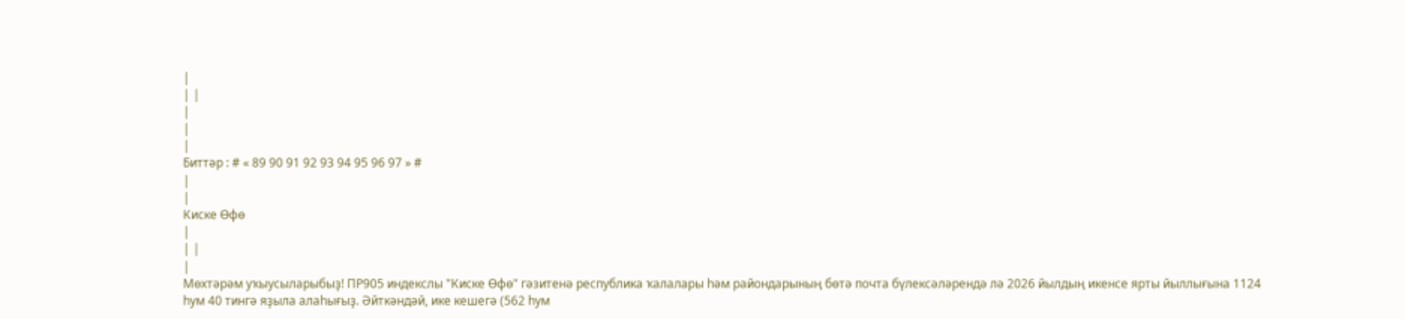|
| |
|
|
|
Биттәр : # « 89 90 91 92 93 94 95 96 97 » #
|
|
Киске Өфө
|
| |
|
Мөхтәрәм уҡыусыларыбыҙ! ПР905 индекслы "Киске Өфө" гәзитенә республика ҡалалары һәм райондарының бөтә почта бүлексәләрендә лә 2026 йылдың икенсе ярты йыллығына 1124 һум 40 тингә яҙыла алаһығыҙ. Әйткәндәй, ике кешегә (562 һум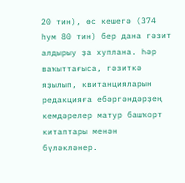20 тин), өс кешегә (374 һум 80 тин) бер дана гәзит алдырыу ҙа хуплана. Һәр ваҡыттағыса, гәзиткә яҙылып, квитанцияларын редакцияға ебәргәндәрҙең кемдәрелер матур башҡорт китаптары менән бүләкләнер.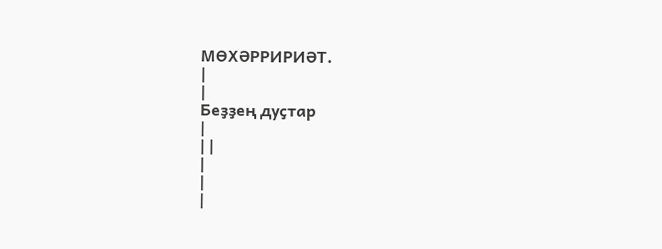МӨХӘРРИРИӘТ.
|
|
Беҙҙең дуҫтар
|
| |
|
|
|